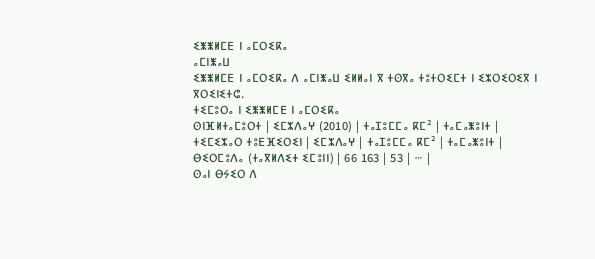ⵉⵥⵥⵍⵎⴹ ⵏ ⴰⵎⵔⵉⴽⴰ
ⴰⵎⵏⵥⴰⵡ
ⵉⵥⵥⵍⵎⴹ ⵏ ⴰⵎⵔⵉⴽⴰ ⴷ ⴰⵎⵏⵥⴰⵡ ⵉⵍⵍⴰⵏ ⴳ ⵜⵙⴳⴰ ⵜⵓⵜⵔⵉⵎⵜ ⵏ ⵉⵣⵔⵉⵔⵉⴳ ⵏ ⴳⵔⵉⵏⵉⵜⵛ.
ⵜⵉⵎⵓⵔⴰ ⵏ ⵉⵥⵥⵍⵎⴹ ⵏ ⴰⵎⵔⵉⴽⴰ
ⵙⵏⴼⵍⵜⴰⵎⵓⵔⵜ | ⵉⵎⵣⴷⴰⵖ (2010) | ⵜⴰⵊⵓⵎⵎⴰ ⴽⵎ² | ⵜⴰⵎⴰⵥⵓⵏⵜ |
ⵜⵉⵎⵉⵣⴰⵔ ⵜⵓⴹⴼⵉⵔⵉⵏ | ⵉⵎⵣⴷⴰⵖ | ⵜⴰⵊⵓⵎⵎⴰ ⴽⵎ² | ⵜⴰⵎⴰⵥⵓⵏⵜ |
ⴱⵉⵔⵎⵓⴷⴰ (ⵜⴰⴳⵍⴷⵉⵜ ⵉⵎⵓⵏⵏ) | 66 163 | 53 | ⵈ |
ⵙⴰⵏ ⴱⵢⵉⵔ ⴷ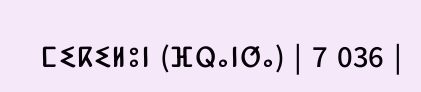ⵎⵉⴽⵉⵍⵓⵏ (ⴼⵕⴰⵏⵚⴰ) | 7 036 |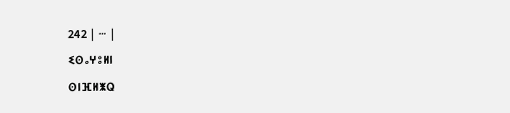242 | ⵈ |
ⵉⵙⴰⵖⵓⵍⵏ
ⵙⵏⴼⵍⵥⵕ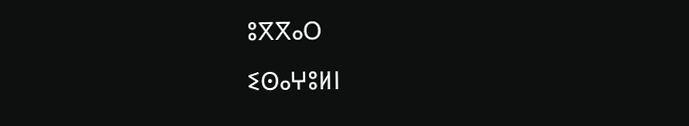ⵓⴳⴳⴰⵔ
ⵉⵙⴰⵖⵓⵍⵏ